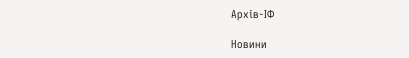Архів-ІФ

Новини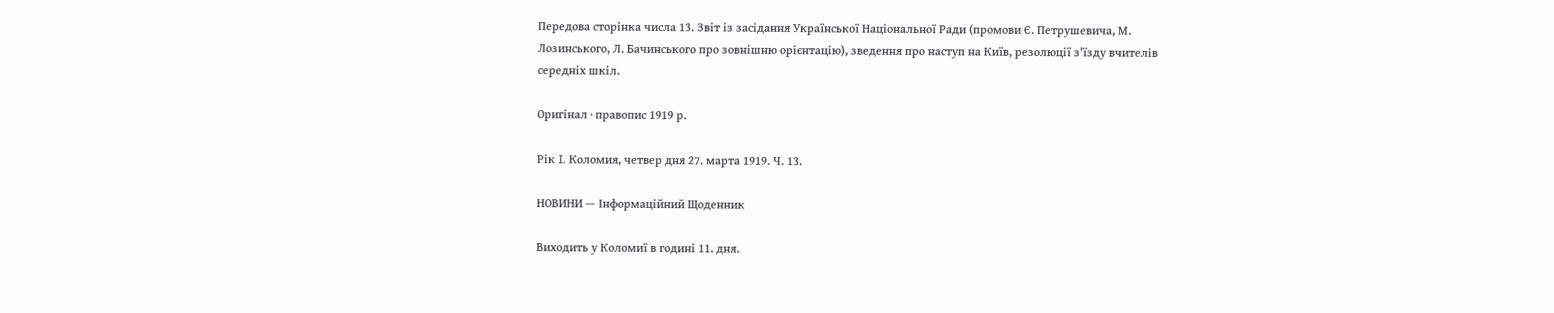Передова сторінка числа 13. Звіт із засідання Української Національної Ради (промови Є. Петрушевича, М. Лозинського, Л. Бачинського про зовнішню орієнтацію), зведення про наступ на Київ, резолюції з'їзду вчителів середніх шкіл.

Оригінал · правопис 1919 р.

Рік I. Коломия, четвер дня 27. марта 1919. Ч. 13.

НОВИНИ — Інформаційний Щоденник

Виходить у Коломиї в годині 11. дня.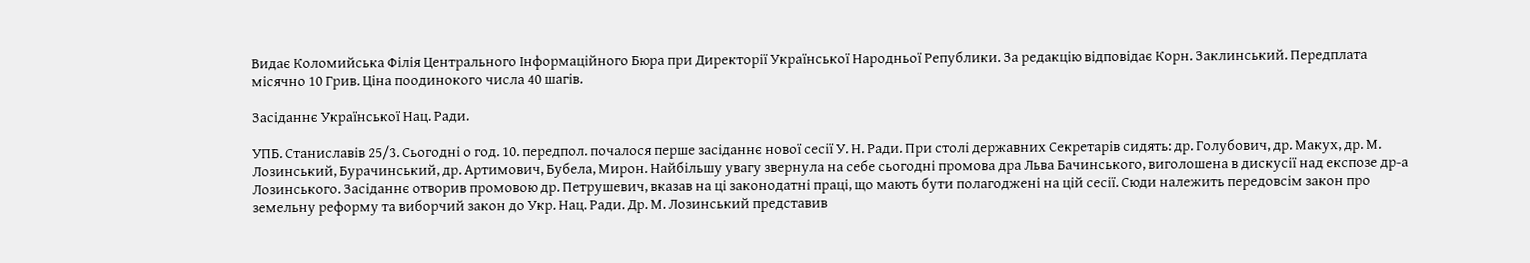Видає Коломийська Філія Центрального Інформаційного Бюра при Директорії Української Народньої Републики. За редакцію відповідає Корн. Заклинський. Передплата місячно 10 Грив. Ціна поодинокого числа 40 шагів.

Засіданнє Української Нац. Ради.

УПБ. Станиславів 25/3. Сьогодні о год. 10. передпол. почалося перше засіданнє нової сесії У. Н. Ради. При столі державних Секретарів сидять: др. Голубович, др. Макух, др. М. Лозинський, Бурачинський, др. Артимович, Бубела, Мирон. Найбільшу увагу звернула на себе сьогодні промова дра Льва Бачинського, виголошена в дискусії над експозе др-а Лозинського. Засіданнє отворив промовою др. Петрушевич, вказав на ці законодатні праці, що мають бути полагоджені на цій сесії. Сюди належить передовсім закон про земельну реформу та виборчий закон до Укр. Нац. Ради. Др. М. Лозинський представив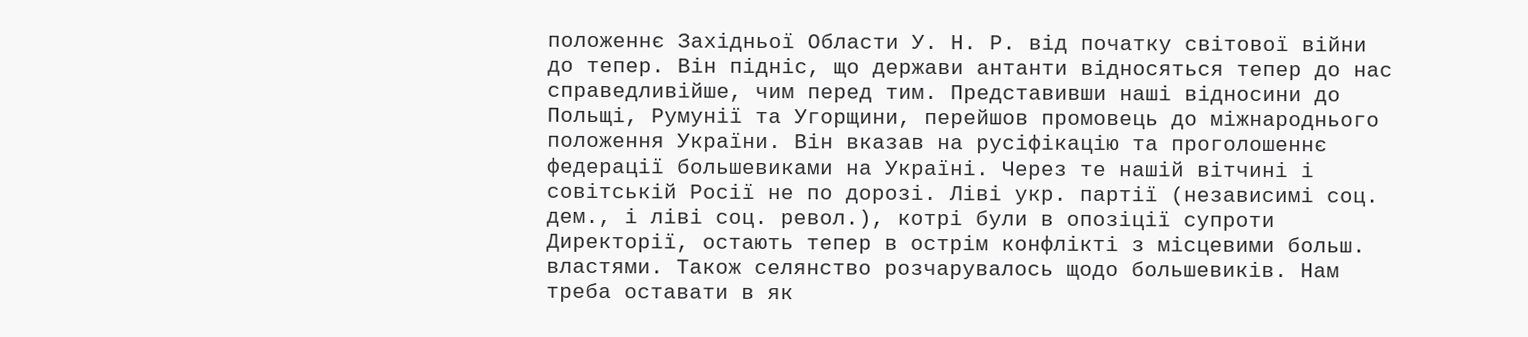положеннє Західньої Области У. Н. Р. від початку світової війни до тепер. Він підніс, що держави антанти відносяться тепер до нас справедливійше, чим перед тим. Представивши наші відносини до Польщі, Румунії та Угорщини, перейшов промовець до міжнароднього положення України. Він вказав на русіфікацію та проголошеннє федерації большевиками на Україні. Через те нашій вітчині і совітській Росії не по дорозі. Ліві укр. партії (независимі соц. дем., і ліві соц. револ.), котрі були в опозіції супроти Директорії, остають тепер в острім конфлікті з місцевими больш. властями. Також селянство розчарувалось щодо большевиків. Нам треба оставати в як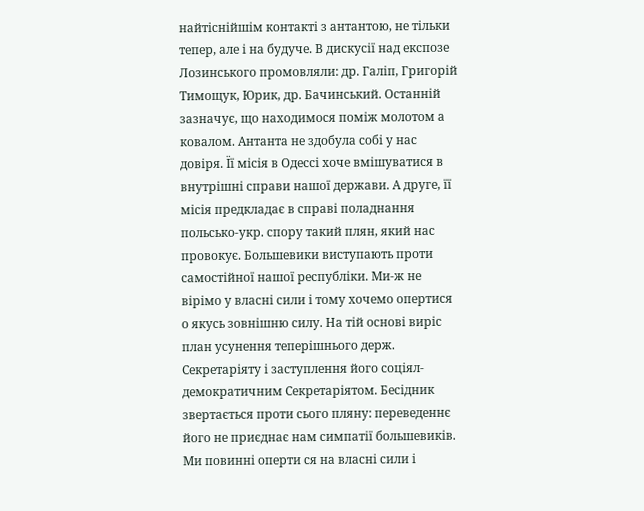найтіснійшім контакті з антантою, не тільки тепер, але і на будуче. В дискусії над експозе Лозинського промовляли: др. Галіп, Григорій Тимощук, Юрик, др. Бачинський. Останній зазначує, що находимося поміж молотом а ковалом. Антанта не здобула собі у нас довіря. Її місія в Одессі хоче вмішуватися в внутрішні справи нашої держави. А друге, її місія предкладає в справі поладнання польсько-укр. спору такий плян, який нас провокує. Большевики виступають проти самостійної нашої республіки. Ми-ж не вірімо у власні сили і тому хочемо опертися о якусь зовнішню силу. На тій основі виріс план усунення теперішнього держ. Секретаріяту і заступлення його соціял-демократичним Секретаріятом. Бесідник звертається проти сього пляну: переведеннє його не приєднає нам симпатії большевиків. Ми повинні оперти ся на власні сили і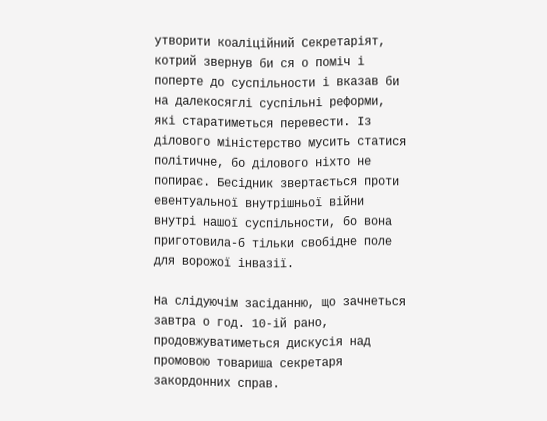утворити коаліційний Секретаріят, котрий звернув би ся о поміч і поперте до суспільности і вказав би на далекосяглі суспільні реформи, які старатиметься перевести. Із ділового міністерство мусить статися політичне, бо ділового ніхто не попирає. Бесідник звертається проти евентуальної внутрішньої війни внутрі нашої суспільности, бо вона приготовила-б тільки свобідне поле для ворожої інвазії.

На слідуючім засіданню, що зачнеться завтра о год. 10-ій рано, продовжуватиметься дискусія над промовою товариша секретаря закордонних справ.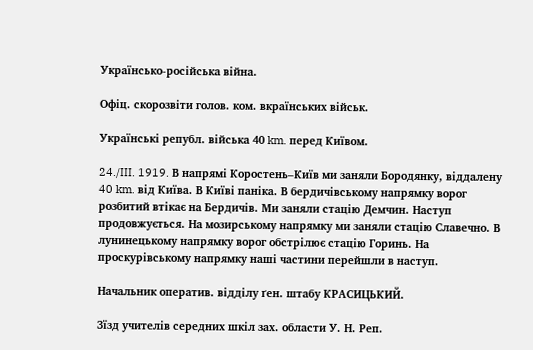Українсько-російська війна.

Офіц. скорозвіти голов. ком. вкраїнських військ.

Українські републ. війська 40 km. перед Київом.

24./III. 1919. В напрямі Коростень–Київ ми заняли Бородянку, віддалену 40 km. від Київа. В Київі паніка. В бердичівському напрямку ворог розбитий втікає на Бердичів. Ми заняли стацію Демчин. Наступ продовжується. На мозирському напрямку ми заняли стацію Славечно. В лунинецькому напрямку ворог обстрілює стацію Горинь. На проскурівському напрямку наші частини перейшли в наступ.

Начальник оператив. відділу ґен. штабу КРАСИЦЬКИЙ.

Зїзд учителів середних шкіл зах. области У. Н. Реп.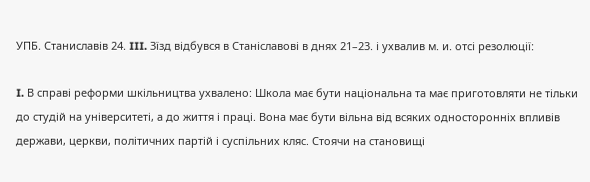УПБ. Станиславів 24. III. Зїзд відбувся в Станіславові в днях 21–23. і ухвалив м. и. отсі резолюції:

I. В справі реформи шкільництва ухвалено: Школа має бути національна та має приготовляти не тільки до студій на університеті, а до життя і праці. Вона має бути вільна від всяких односторонніх впливів держави, церкви, політичних партій і суспільних кляс. Стоячи на становищі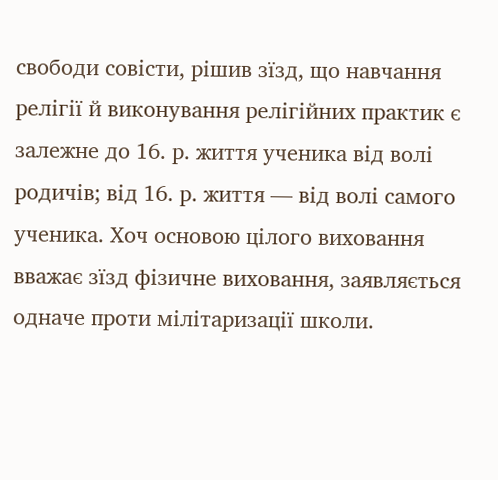свободи совісти, рішив зїзд, що навчання релігії й виконування релігійних практик є залежне до 16. р. життя ученика від волі родичів; від 16. р. життя — від волі самого ученика. Хоч основою цілого виховання вважає зїзд фізичне виховання, заявляється одначе проти мілітаризації школи.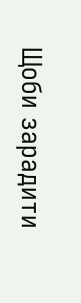Щоби зарадити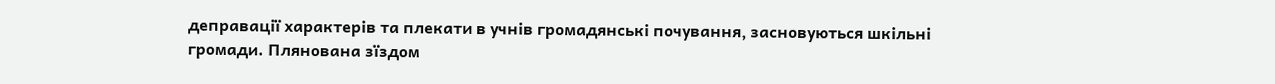деправації характерів та плекати в учнів громадянські почування, засновуються шкільні громади. Плянована зїздом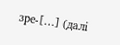зре-[…] (далі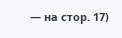— на стор. 17)